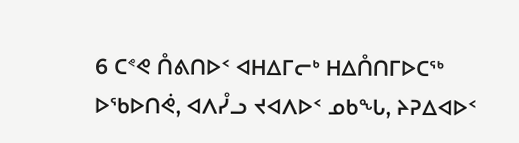6 ᑕᕝᕙ ᑍᕕᑎᐅᑉ ᐊᕼᐃᒥᓕᒃ ᕼᐃᑍᑎᒥᐅᑕᖅ ᐅᖃᐅᑎᕚ, ᐊᐱᓮᓗ ᔪᐊᐱᐅᑉ ᓄᑲᖓ, ᔨᕈᐃᐊᐅᑉ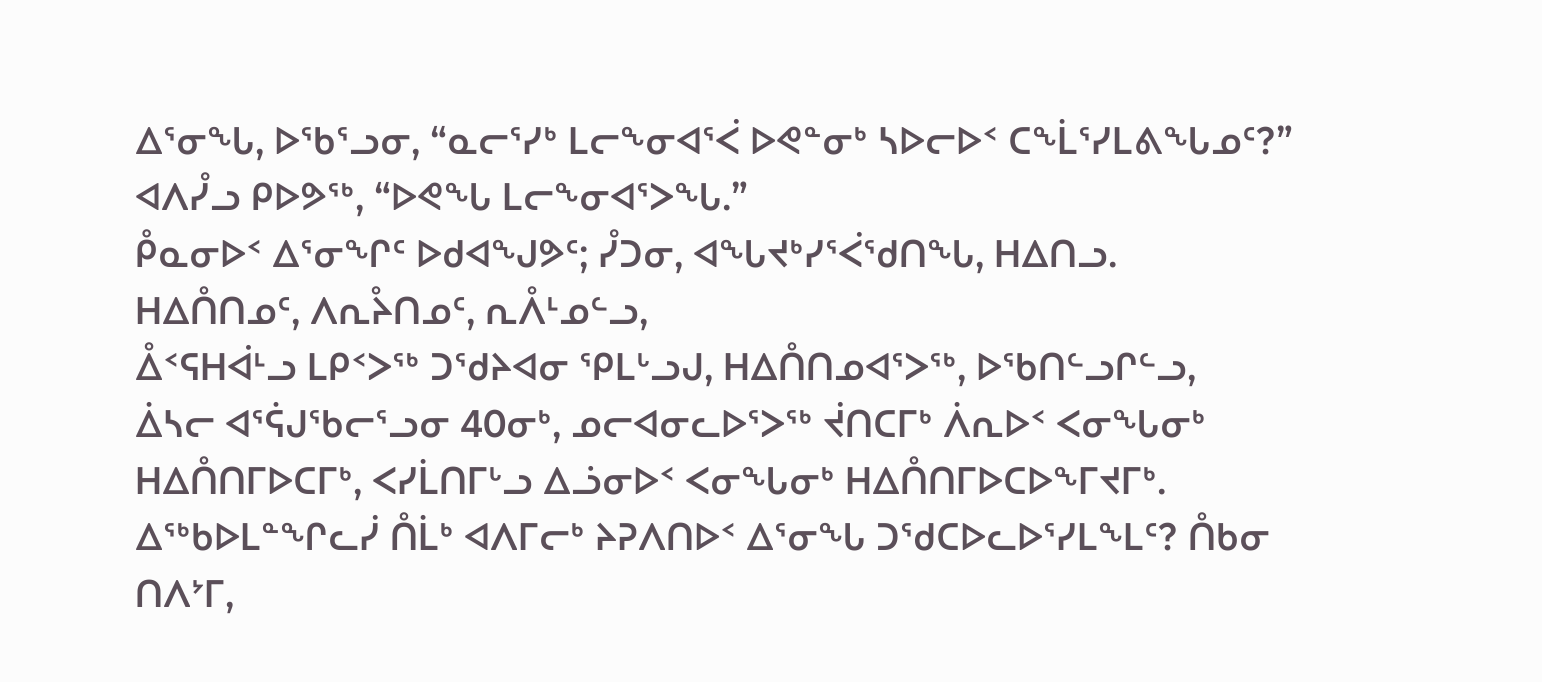ᐃᕐᓂᖓ, ᐅᖃᕐᓗᓂ, “ᓇᓕᕐᓯᒃ ᒪᓕᖕᓂᐊᕐᐹ ᐅᕙᓐᓂᒃ ᓴᐅᓕᐅᑉ ᑕᖕᒫᕐᓯᒪᕕᖓᓄᑦ?” ᐊᐱᓮᓗ ᑭᐅᕗᖅ, “ᐅᕙᖓ ᒪᓕᖕᓂᐊᕐᐳᖓ.”
ᑬᓇᓂᐅᑉ ᐃᕐᓂᖏᑦ ᐅᑯᐊᖑᕗᑦ; ᓮᑐᓂ, ᐊᖓᔪᒃᓯᕐᐹᖁᑎᖓ, ᕼᐃᑎᓗ.
ᕼᐃᑍᑎᓄᑦ, ᐱᕆᔧᑎᓄᑦ, ᕆᐰᒻᓄᓪᓗ,
ᐂᑉᕋᕼᐋᒻᓗ ᒪᑭᑉᐳᖅ ᑐᖁᔨᐊᓂ ᕿᒪᒡᓗᒍ, ᕼᐃᑍᑎᓄᐊᕐᐳᖅ, ᐅᖃᑎᓪᓗᒋᓪᓗ,
ᐄᓴᓕ ᐊᕐᕌᒍᖃᓕᕐᓗᓂ 40ᓂᒃ, ᓄᓕᐊᓂᓚᐅᕐᐳᖅ ᔫᑎᑕᒥᒃ ᐲᕆᐅᑉ ᐸᓂᖓᓂᒃ ᕼᐃᑍᑎᒥᐅᑕᒥᒃ, ᐸᓯᒫᑎᒥᒡᓗ ᐃᓘᓂᐅᑉ ᐸᓂᖓᓂᒃ ᕼᐃᑍᑎᒥᐅᑕᐅᖕᒥᔪᒥᒃ.
ᐃᖅᑲᐅᒪᓐᖏᓚᓰ ᑍᒫᒃ ᐊᐱᒥᓕᒃ ᔨᕈᐱᑎᐅᑉ ᐃᕐᓂᖓ ᑐᖁᑕᐅᓚᐅᕐᓯᒪᖕᒪᑦ? ᑍᑲᓂ ᑎᐱᔾᒥ,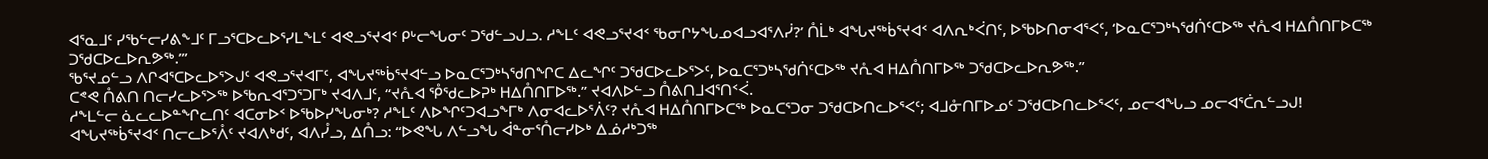ᐊᕐᓇᒧᑦ ᓯᖃᓪᓕᓯᕕᖕᒧᑦ ᒥᓗᕐᑕᐅᓚᐅᕐᓯᒪᖕᒪᑦ ᐊᕙᓗᕐᔪᐊᑉ ᑭᒡᓕᖓᓂᑦ ᑐᖁᓪᓗᒍᓗ. ᓱᖕᒪᑦ ᐊᕙᓗᕐᔪᐊᑉ ᖃᓂᒋᔭᖓᓄᐊᓗᐊᕐᐱᓰ?’ ᑍᒫᒃ ᐊᖓᔪᖅᑳᕐᔪᐊᑉ ᐊᐱᕆᒃᐹᑎᑦ, ᐅᖃᐅᑎᓂᐊᕐᐸᑦ, ‘ᐅᓇᑕᕐᑐᒃᓴᖁᑏᑦᑕᐅᖅ ᔪᕅᐊ ᕼᐃᑍᑎᒥᐅᑕᖅ ᑐᖁᑕᐅᓚᐅᕆᕗᖅ.’”
ᖃᕐᔪᓄᓪᓗ ᐱᒋᐊᕐᑕᐅᓚᐅᕐᐳᒍᑦ ᐊᕙᓗᕐᔪᐊᒥᑦ, ᐊᖓᔪᖅᑳᕐᔪᐊᓪᓗ ᐅᓇᑕᕐᑐᒃᓴᖁᑎᖏᑕ ᐃᓚᖏᑦ ᑐᖁᑕᐅᓚᐅᕐᐳᑦ, ᐅᓇᑕᕐᑐᒃᓴᖁᑏᑦᑕᐅᖅ ᔪᕅᐊ ᕼᐃᑍᑎᒥᐅᖅ ᑐᖁᑕᐅᓚᐅᕆᕗᖅ.”
ᑕᕝᕙ ᑍᕕᑎ ᑎᓕᓯᓚᐅᕐᐳᖅ ᐅᖃᕆᐊᕐᑐᕐᑐᒥᒃ ᔪᐊᐱᒧᑦ, “ᔪᕅᐊ ᕾᖁᓚᐅᕈᒃ ᕼᐃᑍᑎᒥᐅᖅ.” ᔪᐊᐱᐅᓪᓗ ᑍᕕᑎᒧᐊᕐᑎᑉᐹ.
ᓱᖕᒪᓪᓕ ᓈᓚᓚᐅᓐᖏᓚᑎᑦ ᐊᑕᓂᐅᑉ ᐅᖃᐅᓯᖓᓂᒃ? ᓱᖕᒪᑦ ᐱᐅᖏᑦᑐᐊᓗᖕᒥᒃ ᐱᓂᐊᓚᐅᕐᐲᑦ? ᔪᕅᐊ ᕼᐃᑍᑎᒥᐅᑕᖅ ᐅᓇᑕᕐᑐᓂ ᑐᖁᑕᐅᑎᓚᐅᕐᐸᑦ; ᐊᒧᓁᑎᒥᐅᓄᑦ ᑐᖁᑕᐅᑎᓚᐅᕐᐸᑦ, ᓄᓕᐊᖓᓗ ᓄᓕᐊᕐᑖᕆᓪᓗᒍ!
ᐊᖓᔪᖅᑳᕐᔪᐊᑉ ᑎᓕᓚᐅᕐᐰᑦ ᔪᐊᐱᒃᑯᑦ, ᐊᐱᓮᓗ, ᐃᑍᓗ: “ᐅᕙᖓ ᐱᓪᓗᖓ ᐋᓐᓂᕐᑍᓕᓯᐅᒃ ᐃᓅᓱᒃᑐᖅ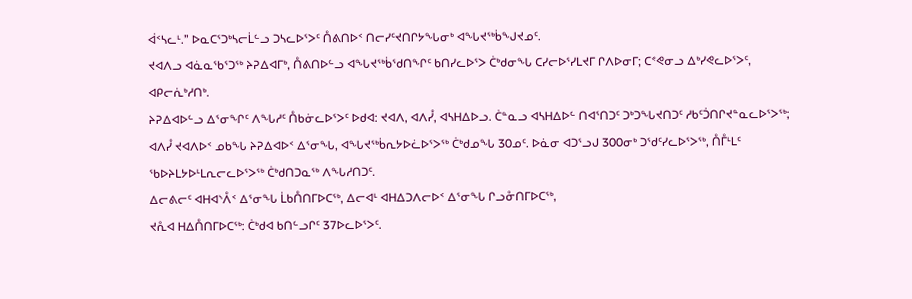ᐋᑉᓴᓚᒻ.” ᐅᓇᑕᕐᑐᒃᓴᓕᒫᓪᓗ ᑐᓴᓚᐅᕐᐳᑦ ᑍᕕᑎᐅᑉ ᑎᓕᓯᑦᔪᑎᒋᔭᖓᓂᒃ ᐊᖓᔪᖅᑳᖑᔪᓄᑦ.
ᔪᐊᐱᓗ ᐊᓈᓇᖃᕐᑐᖅ ᔨᕈᐃᐊᒥᒃ, ᑍᕕᑎᐅᓪᓗ ᐊᖓᔪᖅᑳᖁᑎᖏᑦ ᑲᑎᓯᓚᐅᕐᐳ ᑖᒃᑯᓂᖓ ᑕᓯᓕᐅᕐᓯᒪᔪᒥ ᒋᐱᐅᓂᒥ; ᑕᕝᕙᓂᓗ ᐃᒃᓯᕙᓚᐅᕐᐳᑦ, ᐊᑭᓕᕇᒃᓱᑎᒃ.
ᔨᕈᐃᐊᐅᓪᓗ ᐃᕐᓂᖏᑦ ᐱᖓᓱᑦ ᑍᑲᓃᓚᐅᕐᐳᑦ ᐅᑯᐊ: ᔪᐊᐱ, ᐊᐱᓮ, ᐊᓴᕼᐃᐅᓗ. ᑖᓐᓇᓗ ᐊᓴᕼᐃᐅᓪ ᑎᐊᕐᑎᑐᑦ ᑐᒃᑐᖓᔪᑎᑐᑦ ᓱᑲᑦᑑᑎᒋᔪᓐᓇᓚᐅᕐᐳᖅ;
ᐊᐱᓮ ᔪᐊᐱᐅᑉ ᓄᑲᖓ ᔨᕈᐃᐊᐅᑉ ᐃᕐᓂᖓ, ᐊᖓᔪᖅᑳᕆᔭᐅᓛᐅᕐᐳᖅ ᑖᒃᑯᓄᖓ 30ᓄᑦ. ᐅᓈᓂ ᐊᑐᕐᓗᒍ 300ᓂᒃ ᑐᖁᑦᓯᓚᐅᕐᐳᖅ, ᑍᒤᒻᒪᑦ ᖃᐅᔨᒪᔭᐅᒻᒪᕆᓕᓚᐅᕐᐳᖅ ᑖᒃᑯᑎᑐᓇᖅ ᐱᖓᓱᑎᑐᑦ.
ᐃᓕᕕᓕᑦ ᐊᕼᐊᔅᐰᑉ ᐃᕐᓂᖓ ᒫᑲᑍᑎᒥᐅᑕᖅ, ᐃᓕᐊᒻ ᐊᕼᐃᑐᐱᓕᐅᑉ ᐃᕐᓂᖓ ᒋᓗᓁᑎᒥᐅᑕᖅ,
ᔪᕅᐊ ᕼᐃᑍᑎᒥᐅᑕᖅ: ᑖᒃᑯᐊ ᑲᑎᓪᓗᒋᑦ 37ᐅᓚᐅᕐᐳᑦ.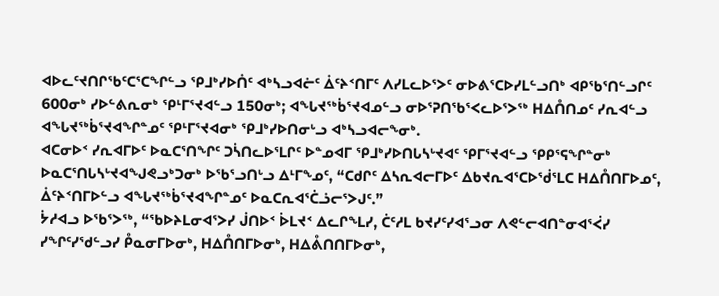ᐊᐅᓚᑦᔪᑎᒋᖃᑦᑕᕐᑕᖏᓪᓗ ᕿᒧᒃᓯᐅᑏᑦ ᐊᒃᓴᓗᐊᓖᑦ ᐄᑦᔨᑉᑎᒥᑦ ᐱᓯᒪᓚᐅᕐᐳᑦ ᓂᐅᕕᕐᑕᐅᓯᒪᓪᓗᑎᒃ ᐊᑭᖃᕐᑎᓪᓗᒋᑦ 600ᓂᒃ ᓯᐅᓪᕕᕆᓂᒃ ᕿᒻᒥᕐᔪᐊᓪᓗ 150ᓂᒃ; ᐊᖓᔪᖅᑳᕐᔪᐊᓄᓪᓗ ᓂᐅᕐᕈᑎᖃᕐᐸᓚᐅᕐᐳᖅ ᕼᐃᑍᑎᓄᑦ ᓯᕆᐊᓪᓗ ᐊᖓᔪᖅᑳᕐᔪᐊᖏᓐᓄᑦ ᕿᒻᒥᕐᔪᐊᓂᒃ ᕿᒧᒃᓯᐅᑎᓂᒡᓗ ᐊᒃᓴᓗᐊᓕᖕᓂᒃ.
ᐊᑕᓂᐅᑉ ᓯᕆᐊᒥᐅᑦ ᐅᓇᑕᕐᑎᖏᑦ ᑐᓵᑎᓚᐅᕐᒪᒋᑦ ᐅᓐᓄᐊᒥ ᕿᒧᒃᓯᐅᑎᒐᓴᒡᔪᐊᑦ ᕿᒥᕐᔪᐊᓪᓗ ᕿᑭᕐᕋᖏᓐᓂᒃ ᐅᓇᑕᕐᑎᒐᓴᒡᔪᐊᖑᕙᓗᒃᑐᓂᒃ ᐅᖃᕐᓗᑎᒡᓗ ᐃᒻᒥᖕᓄᑦ, “ᑕᑯᒋᑦ ᐃᓴᕆᐊᓕᒥᐅᑦ ᐃᑲᔪᕆᐊᕐᑕᐅᖂᕐᒪᑕ ᕼᐃᑍᑎᒥᐅᓄᑦ, ᐄᑦᔨᑉᑎᒥᐅᓪᓗ ᐊᖓᔪᖅᑳᕐᔪᐊᖏᓐᓄᑦ ᐅᓇᑕᕆᐊᕐᑖᓘᓕᕐᐳᒍᑦ.”
ᔮᓱᐊᓗ ᐅᖃᕐᐳᖅ, “ᖃᐅᔨᒪᓂᐊᕐᐳᓯ ᒎᑎᐅᑉ ᐆᒪᔪᑉ ᐃᓚᒋᖕᒪᓯ, ᑖᑦᓱᒪ ᑲᔪᓯᑦᓯᐊᕐᓗᓂ ᐱᕙᓪᓕᐊᑎᓐᓂᐊᕐᐹᓯ ᓯᖏᑦᓯᖁᓪᓗᓯ ᑬᓇᓂᒥᐅᓂᒃ, ᕼᐃᑍᑎᒥᐅᓂᒃ, ᕼᐃᕔᑎᑎᒥᐅᓂᒃ,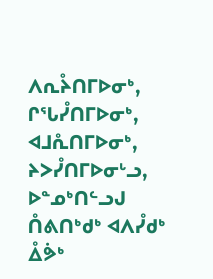ᐱᕆᔧᑎᒥᐅᓂᒃ, ᒋᕐᒐᓮᑎᒥᐅᓂᒃ, ᐊᒧᕅᑎᒥᐅᓂᒃ, ᔨᐳᓮᑎᒥᐅᓂᒡᓗ,
ᐅᓐᓄᒃᑎᓪᓗᒍ ᑍᕕᑎᒃᑯᒃ ᐊᐱᓮᑯᒃ ᐂᕘᒃ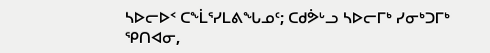ᓴᐅᓕᐅᑉ ᑕᖕᒫᕐᓯᒪᕕᖓᓄᑦ; ᑕᑯᕘᒡᓗ ᓴᐅᓕᒥᒃ ᓯᓂᒃᑐᒥᒃ ᕿᑎᐊᓂ,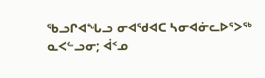ᖃᓗᒋᐊᖓᓗ ᓂᐊᖁᐊᑕ ᓴᓂᐊᓃᓚᐅᕐᐳᖅ ᓇᐸᓪᓗᓂ; ᐋᑉᓄ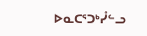ᐅᓇᑕᕐᑐᒃᓮᓪᓗ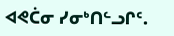ᐊᕙᑖᓂ ᓯᓂᒃᑎᓪᓗᒋᑦ.